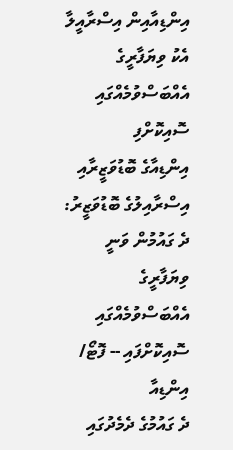އިންޑިއާއިން އިސްރާއީލާ އެކު ވިޔަފާރީގެ އެއްބަސްވުމެއްގައި ސޮއިކޮށްފި
އިންޑިއާގެ ބޮޑުވަޒީރާއި އިސްރާއިލުގެ ބޮޑުވަޒީރު: ދެ ގައުމުން ވަނީ ވިޔަފާރީގެ އެއްބަސްވުމެއްގައި ސޮއިކޮށްފައި -- ފޮޓޯ/ އިންޑިއާ
ދެ ގައުމުގެ ދެމެދުގައި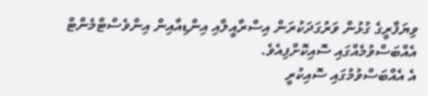ވިޔަފާރީގެ ގުޅުން ވަރުގަދަކުރަން އިސްރާއީލާއި އިންޑިއާއިން އިންވެސްޓްމެންޓް އެއްބަސްވުމެއްގައި ސޮއިކޮށްފިއެވެ.
އެ އެއްބަސްވުމުގައި ސޮއިކުރީ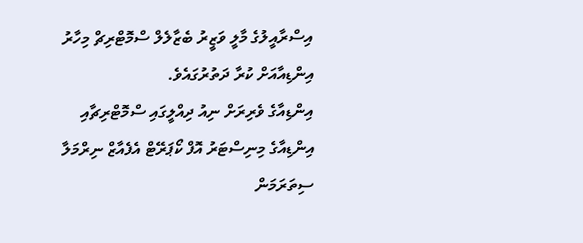އިސްރާއީލުގެ މާލީ ވަޒީރު ބެޒާލެލް ސްމޮޓްރިޗް މިހާރު އިންޑިއާއަށް ކުރާ ދަތުރުގައެވެ.
އިންޑިއާގެ ވެރިރަށް ނިއު ދިއްލީގައި ސްމޮޓްރިޗާއި އިންޑިއާގެ މިނިސްޓަރު އޮފް ކޯޕަރޭޓް އެފެއާޒް ނިރްމަލާ ސިތަރަމަން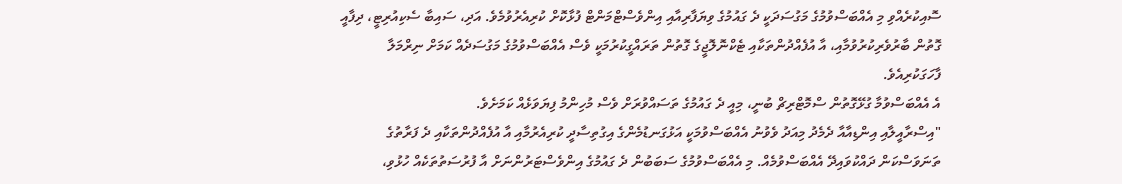ސޮއިކުރެއްވި މި އެއްބަސްވުމުގެ މަގުސަދަކީ ދެ ގައުމުގެ ވިޔަފާރިއާއި އިންވެސްޓްމަންޓް ފުޅާކޮށް ކުރިއެރުވުމެވެ. އަދި، ސައިބާ ސެކިއުރިޓީ، ދިފާއީ ގޮތުން ބާރުވެރިކުރުވުމާއި، އާ އުފެއްދުންތަކާއި ޓެކްނޮލޮޖީގެ ގޮތުން ތަރައްގީކުރުމަކީ ވެސް އެއްބަސްވުމުގެ މަގުސަދެއް ކަމަށް ނިރްމަލާ ފާހަގަކުރިއެވެ.
އެ އެއްބަސްވުމާ ގުޅޭގޮތުން ސްމޮޓްރިޗް ބުނީ، މިއީ ދެ ގައުމުގެ ތަސައްވުރަށް ވެސް މުހިންމު ފިޔަވަޅެއް ކަމަށެވެ.
"އިސްރާއީލާއި އިންޑިއާއާ ދެމެދު މިއަދު ވެވުނު އެއްބަސްވުމަކީ އަޅުގަނޑުމެންގެ އިގުތިސާދީ ކުރިއެރުމާއި އާ އުފެއްދުންތަކާއި ދެ ފަރާތުގެ ތަނަވަސްކަން ދައްކުވައިދޭ އެއްބަސްވުމެއް. މި އެއްބަސްވުމުގެ ސަބަބުން ދެ ގައުމުގެ އިންވެސްޓަރުންނަށް އާ ފުރުސަތުތަކެއް ހުޅުވި،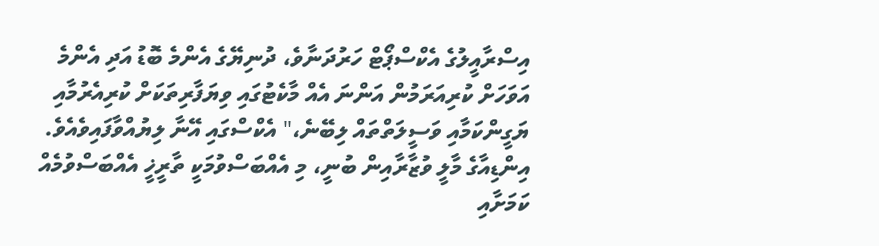އިސްރާއީލުގެ އެކްސްޕޯޓް ހަރުދަނާވެ، ދުނިޔޭގެ އެންމެ ބޮޑު އަދި އެންމެ އަވަހަށް ކުރިއަރަމުން އަންނަ އެއް މާކެޓުގައި ވިޔަފާރިތަކަށް ކުރިއެރުމާއި ޔަގީންކަމާއި ވަސީލަތްތައް ލިބޭނެ،" އެކްސްގައި އޭނާ ލިޔުއްވާފައިވެއެވެ.
އިންޑިއާގެ މާލީ ވުޒާރާއިން ބުނީ، މި އެއްބަސްވުމަކީ ތާރީޚީ އެއްބަސްވުމެއް ކަމަށާއި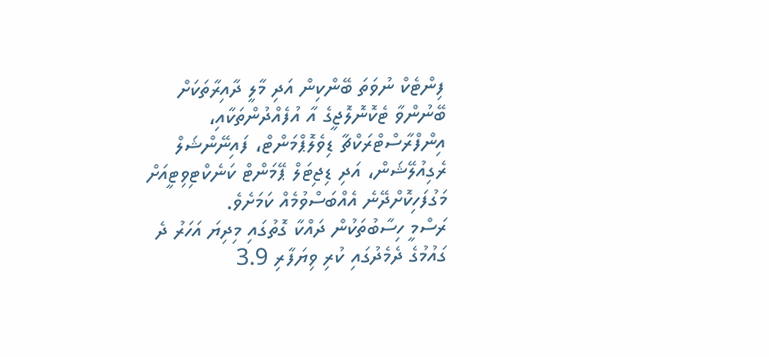ފިންޓެކް ނުވަތަ ބޭންކިން އަދި މާލީ ދާއިރާތަކަށް ބޭނުންވާ ޓެކޮނޮލޮޖީގެ އާ އުފެއްދުންތަކާއި، އިންފްރާސްޓްރަކްޗާ ޑިވެލޮޕްމަންޓް، ފައިނޭންޝަލް ރެގިއުލޭޝަން، އަދި ޑިޖިޓަލް ޕޭމަންޓް ކަނެކްޓިވިޓީއަށް މަގުފަހިކޮށްދޭނެ އެއްބަސްވުމެއް ކަމަށެވެ.
ރަސްމީ ހިސާބުތަކުން ދައްކާ ގޮތުގައި މިދިޔަ އަހަރު ދެ ގައުމުގެ ދެމެދުގައި ކުރި ވިޔަފާރި 3.9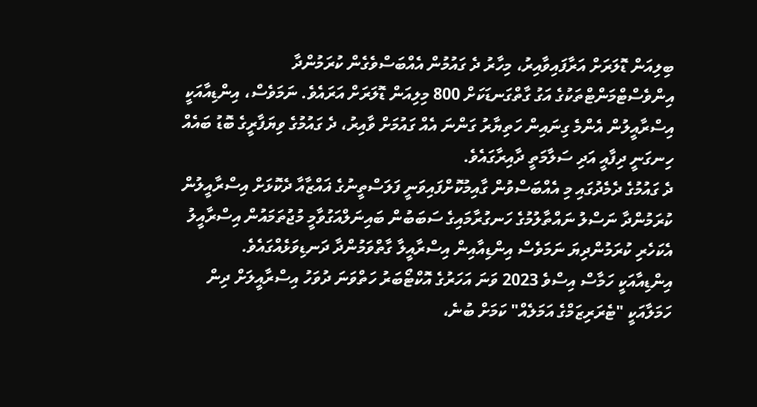ބިލިއަން ޑޮލަރަށް އަރާފައިވާއިރު، މިހާރު ދެ ގައުމުން އެއްބަސްވެގެން ކުރަމުންދާ އިންވެސްޓްމަންޓްތަކުގެ އަގު ގާތްގަނޑަކަށް 800 މިލިއަން ޑޮލަރަށް އަރައެވެ. ނަމަވެސް، އިންޑިއާއަކީ އިސްރާއީލުން އެންމެ ގިނައިން ހަތިޔާރު ގަންނަ އެއް ގައުމަށް ވާއިރު، ދެ ގައުމުގެ ވިޔަފާރީގެ ބޮޑު ބައެއް ހިނގަނީ ދިފާއީ އަދި ސަލާމަތީ ދާއިރާގައެވެ.
ދެ ގައުމުގެ ދެމެދުގައި މި އެއްބަސްވުން ގާއިމުކޮށްފައިވަނީ ފަލަސްތީނުގެ ޣައްޒާއާ ދެކޮޅަށް އިސްރާއީލުން ކުރަމުންދާ ނަސްލު ނައްތާލުމުގެ ހަނގުރާމައިގެ ސަބަބުން ބައިނަލްއަގުވާމީ މުޖުތަމައުން އިސްރާއީލު އެކަހެރި ކުރަމުންދިޔަ ނަމަވެސް އިންޑިއާއިން އިސްރާއީލާ ގާތްވަމުންދާ ދަނޑިވަޅެއްގައެވެ.
އިންޑިއާއަކީ ހަމާސް އިސްވެ 2023 ވަނަ އަހަރުގެ އޮކްޓޯބަރު ހަތްވަނަ ދުވަހު އިސްރާއީލަށް ދިން ހަމަލާއަކީ "ޓެރަރިޒަމްގެ އަމަލެއް" ކަމަށް ބުނެ،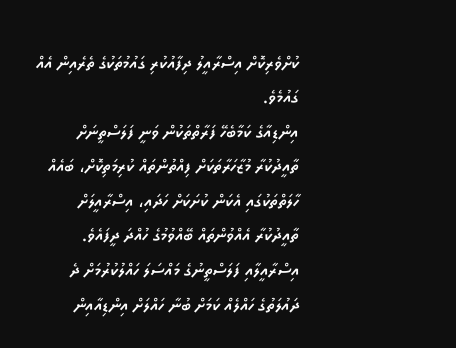ކުށްވެރިކޮށް އިސްރާއީލު ދިފާއުކުރި ގައުމުތަކުގެ ތެރެއިން އެއް ގައުމެވެ.
އިންޑިއާގެ ކަމާބެހޭ ފަރާތްތަކުން ވަނީ ފަލަސްތީނަށް ތާއީދުކުރާ މުޒާހަރާތަކަށް ފިއްތުންތައް ކުރިމަތިކޮށް، ބައެއް ހާލަތްތަކުގައި އެކަން ކުށަކަށް ހަދައި، އިސްރާއީލަށް ތާއީދުކުރާ އެއްވުންތައް ބޭއްވުމުގެ ހުއްދަ ދީފައެވެ.
އިސްރާއީލާއި ފަލަސްތީނުގެ މައްސަލަ ހައްލުކުރުމަށް ދެ ދައުލަތުގެ ހައްލެއް ކަމަށް ބުނާ ހައްލަށް އިންޑިއާއިން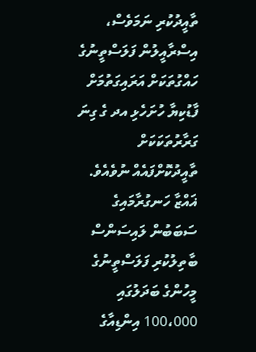ތާއީދުކުރި ނަމަވެސް، އިސްރާއީލުން ފަލަސްތީނުގެ ހައްގުތަކަށް އަރައިގަތުމަށް ފާޑުކިޔާ ހުށަހެޅި އދ ގެ ގިނަ ގަރާރުތަކަކަށް ތާއީދުކޮށްފައެއް ނުވެއެވެ.
ޣައްޒާ ހަނގުރާމައިގެ ސަބަބުން ލައިސަންސް ބާތިލުކުރި ފަލަސްތީނުގެ މީހުންގެ ބަދަލުގައި 100،000 އިންޑިއާގެ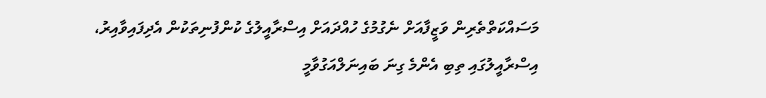މަސައްކަތްތެރިން ވަޒީފާއަށް ނެގުމުގެ ހުއްދައަށް އިސްރާއީލުގެ ކުންފުނިތަކުން އެދިފައިވާއިރު، އިސްރާއީލުގައި ތިބި އެންމެ ގިނަ ބައިނަލްއަގުވާމީ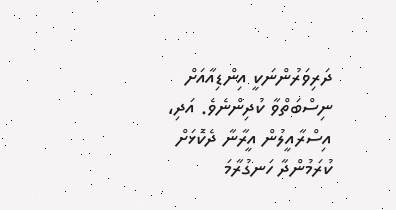ދަރިވަރުންނަކީ އިންޑިއާއަށް ނިސްބަތްވާ ކުދިންނެވެ. އަދި، އިސްރާއީލުން އީރާނާ ދެކޮޅަށް ކުރަމުންދާ ހަނގުރާމަ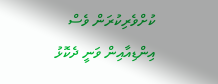ކުށްވެރިކުރަން ވެސް އިންޑިއާއިން ވަނީ ދެކޮޅު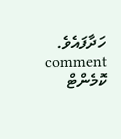ހަދާފައެވެ.
comment ކޮމެންޓް